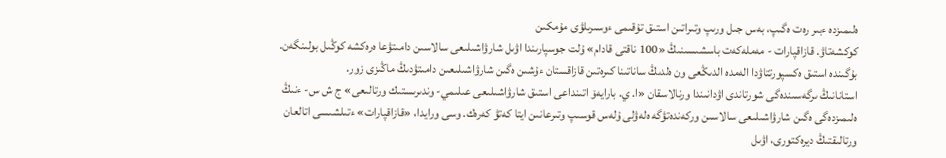ەلىمىزدە ءبىر رەت ەگىپ، بەس جىل ورىپ وتىراتىن استىق تۇقىمى ءوسىرىلۋى مۇمكىن
كوكشەتاۋ. قازاقپارات - مەملەكەت باسشىسىنىڭ «100 ناقتى قادام» ۇلت جوسپارىندا اۋىل شارۋاشىلىعى سالاسىن دامىتۋعا ەرەكشە كوڭىل بولىنگەن. بۇگىندە استىق ەكسپورتتاۋدا الەمدە الدىڭعى ون ەلدىڭ ساناتىنا كىرەتىن قازاقستان ءۇشىن ەگىن شارۋاشىلىعىن دامىتۋدىڭ ماڭىزى زور.
استانانىڭ ىرگەسىندەگى شورتاندى اۋدانىندا ورنالاسقان «ا. ي. بارايەۆ اتىنداعى استىق شارۋاشىلىعى عىلىمي- وندىرىستىك ورتالىعى» ج ش س- ءنىڭ ەلىمىزدەگى ەگىن شارۋاشىلىعى سالاسىن وركەندەتۋگە ەلەۋلى ۇلەس قوسىپ وتىرعانىن ايتا كەتۋ كەرەك. وسى ورايدا، «قازاقپارات» ءتىلشىسى اتالعان ورتالىقتىڭ ديرەكتورى، اۋىل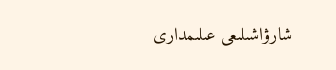شارۋاشىلىعى عىلىمدارى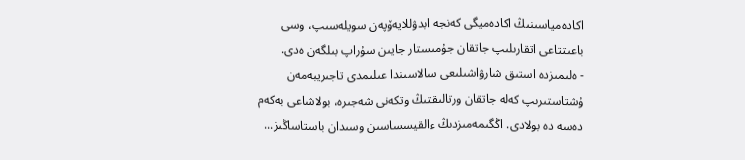اكادەمياسىنىڭ اكادەميگى كەنجە ابدۋللايەۆپەن سويلەسىپ، وسى باعىتتاعى اتقارىلىپ جاتقان جۇمىستار جايىن سۇراپ بىلگەن ەدى.
- ەلىمىزدە استىق شارۋاشىلىعى سالاسىندا عىلىمدى تاجىريبەمەن ۇشتاستىرىپ كەلە جاتقان ورتالىقتىڭ وتكەنى شەجىرە، بولاشاعى بەكەم دەسە دە بولادى. اڭگىمەمىزدىڭ ءالقيسساسىن وسىدان باستاساڭىز...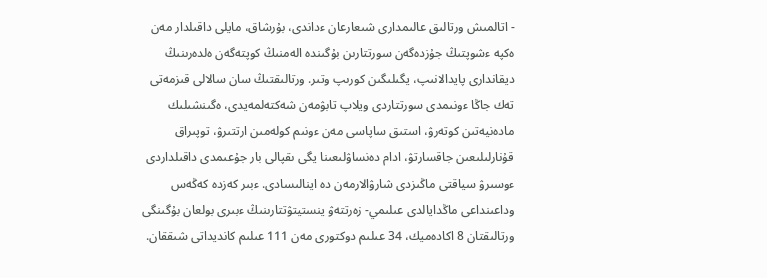- اتالمىش ورتالىق عالىمدارى شىعارعان ءداندى، بۇرشاق، مايلى داقىلدار مەن ەكپە ءشوپتىڭ جۇزدەگەن سورتتارىن بۇگىندە الەمنىڭ كوپتەگەن ەلدەرىنىڭ ديقاندارى پايدالانىپ، يگىلىگىن كورىپ وتىر. ورتالىقتىڭ سان سالالى قىزمەتى تەك جاڭا ءونىمدى سورتتاردى ويلاپ تابۋمەن شەكتەلمەيدى، ەگىنشىلىك مادەنيەتىن كوتەرۋ، استىق ساپاسى مەن ءونىم كولەمىن ارتتىرۋ، توپىراق قۇنارلىلىعىن جاقسارتۋ، ادام دەنساۋلىعىنا يگى ىقپالى بار جۇعىمدى داقىلداردى ءوسىرۋ سياقتى ماڭىزدى شارۋالارمەن دە اينالىسادى. ءبىر كەزدە كەڭەس وداعىنداعى ماڭدايالدى عىلىمي- زەرتتەۋ ينستيتۋتتارىنىڭ ءبىرى بولعان بۇگىنگى ورتالىقتان 8 اكادەميك، 34 عىلىم دوكتورى مەن 111 عىلىم كانديداتى شىققان.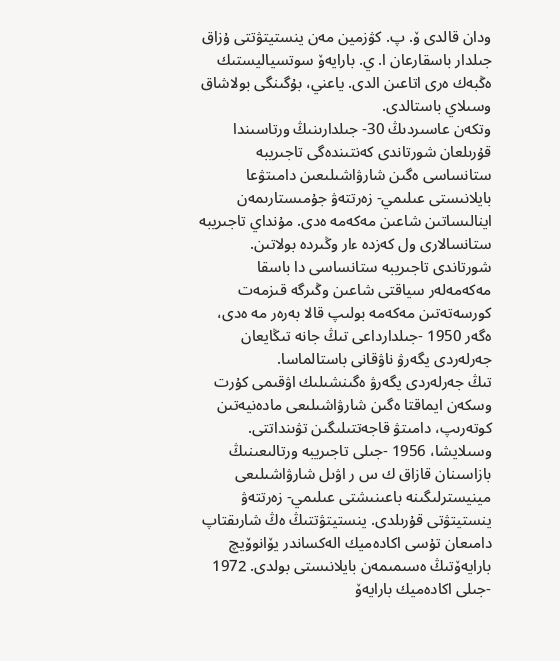ودان قالدى ۆ. پ. كۋزمين مەن ينستيتۋتتى ۇزاق جىلدار باسقارعان ا. ي. بارايەۆ سوتسياليستىك ەڭبەك ەرى اتاعىن الدى. ياعني، بۇگىنگى بولاشاق وسىلاي باستالدى.
وتكەن عاسىردىڭ 30- جىلدارىنىڭ ورتاسىندا قۇرىلعان شورتاندى كەنتىندەگى تاجىريبە ستانساسى ەگىن شارۋاشىلىعىن دامىتۋعا بايلانىستى عىلىمي- زەرتتەۋ جۇمىستارىمەن اينالىساتىن شاعىن مەكەمە ەدى. مۇنداي تاجىريبە ستانسالارى ول كەزدە ءار وڭىردە بولاتىن. شورتاندى تاجىريبە ستانساسى دا باسقا مەكەمەلەر سياقتى شاعىن وڭىرگە قىزمەت كورسەتەتىن مەكەمە بولىپ قالا بەرەر مە ەدى، ەگەر 1950 -جىلدارداعى تىڭ جانە تىڭايعان جەرلەردى يگەرۋ ناۋقانى باستالماسا.
تىڭ جەرلەردى يگەرۋ ەگىنشىلىك اۋقىمى كۇرت وسكەن ايماقتا ەگىن شارۋاشىلىعى مادەنيەتىن كوتەرىپ، دامىتۋ قاجەتتىلىگىن تۋىنداتتى. وسىلايشا، 1956 -جىلى تاجىريبە ورتالىعىنىڭ بازاسىنان قازاق ك س ر اۋىل شارۋاشىلىعى مينيسترلىگىنە باعىنىشتى عىلىمي- زەرتتەۋ ينستيتۋتى قۇرىلدى. ينستيتۋتتىڭ ەڭ شارىقتاپ دامىعان تۇسى اكادەميك الەكساندر يۆانوۆيچ بارايەۆتىڭ ەسىمىمەن بايلانىستى بولدى. 1972 -جىلى اكادەميك بارايەۆ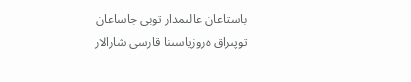باستاعان عالىمدار توبى جاساعان توپىراق ەروزياسىنا قارسى شارالار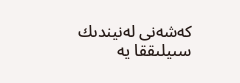كەشەنى لەنيندىك سىيلىققا يە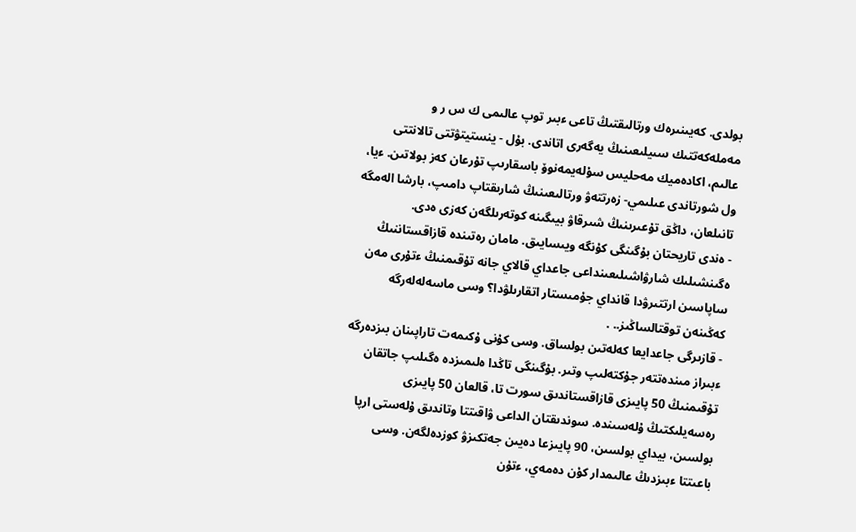بولدى. كەيىنىرەك ورتالىقتىڭ تاعى ءبىر توپ عالىمى ك س ر و مەملەكەتتىك سىيلىعىنىڭ يەگەرى اتاندى. بۇل - ينستيتۋتتى تالانتتى عالىم، اكادەميك مەحليس سۇلەيمەنوۆ باسقارىپ تۇرعان كەز بولاتىن. ءيا، ول شورتاندى عىلىمي- زەرتتەۋ ورتالىعىنىڭ شارىقتاپ دامىپ، بارشا الەمگە تانىلعان، داڭق تۇعىرىنىڭ شىرقاۋ بيىگىنە كوتەرىلگەن كەزى ەدى.
- ەندى تاريحتان بۇگىنگى كۇنگە ويىسايىق. مامان رەتىندە قازاقستاننىڭ ەگىنشىلىك شارۋاشىلىعىنداعى جاعداي قالاي جانە تۇقىمنىڭ ءتۇرى مەن ساپاسىن ارتتىرۋدا قانداي جۇمىستار اتقارىلۋدا؟ وسى ماسەلەلەرگە كەڭىنەن توقتالساڭىز.. .
- قازىرگى جاعدايعا كەلەتىن بولساق. وسى كۇنى ۇكىمەت تاراپىنان بىزدەرگە ءبىراز مىندەتتەر جۇكتەلىپ وتىر. بۇگىنگى تاڭدا ەلىمىزدە ەگىلىپ جاتقان تۇقىمنىڭ 50 پايىزى قازاقستاندىق سورت تا، قالعان 50 پايىزى رەسەيلىكتىڭ ۇلەسىندە. سوندىقتان الداعى ۋاقىتتا وتاندىق ۇلەستى ارپا بولسىن، بيداي بولسىن، 90 پايىزعا دەيىن جەتكىزۋ كوزدەلگەن. وسى باعىتتا ءبىزدىڭ عالىمدار كۇن دەمەي، ءتۇن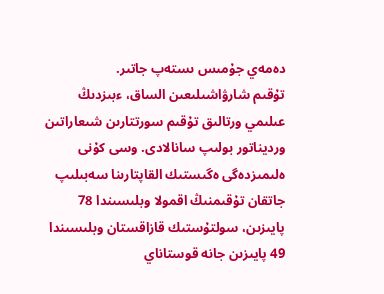دەمەي جۇمىس ىستەپ جاتىر.
تۇقىم شارۋاشىلىعىن الساق، ءبىزدىڭ عىلىمي ورتالىق تۇقىم سورتتارىن شىعاراتىن ورديناتور بولىپ سانالادى. وسى كۇنى ەلىمىزدەگى ەگىستىك القاپتارىنا سەبىلىپ جاتقان تۇقىمنىڭ اقمولا وبلىسىندا 78 پايىزىن، سولتۇستىك قازاقستان وبلىسىندا 49 پايىزىن جانە قوستاناي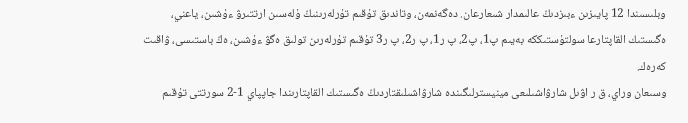وبلىسىندا 12 پايىزىن ءبىزدىڭ عالىمدار شىعارعان. دەگەنمەن، وتاندىق تۇقىم تۇرلەرىنىڭ ۇلەسىن ارتتىرۋ ءۇشىن، ياعني، ەگىستىك القاپتارعا سولتۇستىككە بەيىم پ1، پ2، پ ر1، پ ر2، پ ر3 تۇقىم تۇرلەرىن تولىق ەگۋ ءۇشىن، ەڭ باستىسى، ۋاقىت كەرەك.
وسىعان وراي، ق ر اۋىل شارۋاشىلىعى مينيسترلىگىندە شارۋاشىلىقتاردىڭ ەگىستىك القاپتارىندا جاپپاي 1-2 سورتتى تۇقىم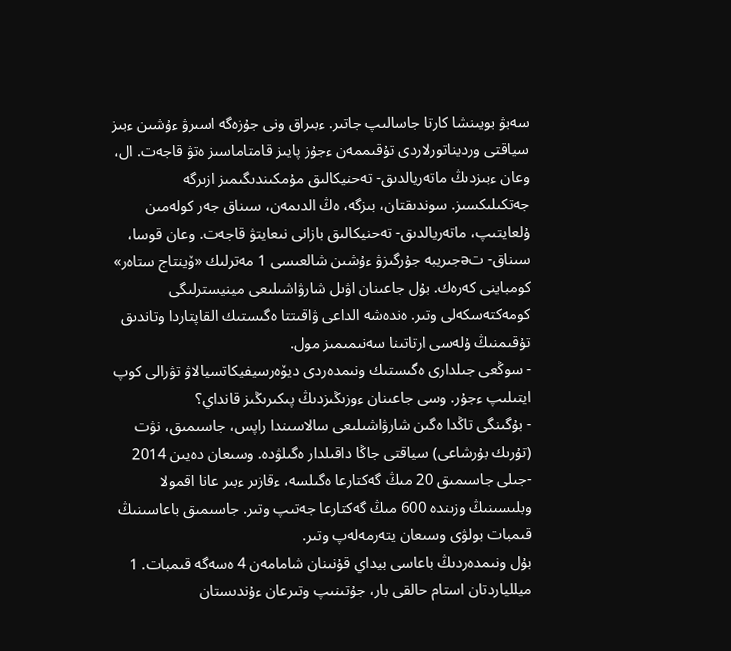سەبۋ بويىنشا كارتا جاسالىپ جاتىر. ءبىراق ونى جۇزەگە اسىرۋ ءۇشىن ءبىز سياقتى ورديناتورلاردى تۇقىممەن ءجۇز پايىز قامتاماسىز ەتۋ قاجەت. ال، وعان ءبىزدىڭ ماتەريالدىق- تەحنيكالىق مۇمكىندىگىمىز ازىرگە جەتكىلىكسىز. سوندىقتان، بىزگە، ەڭ الدىمەن، سىناق جەر كولەمىن ۇلعايتىپ، ماتەريالدىق- تەحنيكالىق بازانى نىعايتۋ قاجەت. وعان قوسا، سىناق- تəجىريبە جۇرگىزۋ ءۇشىن شالعىسى 1 مەترلىك «ۆينتاج ستاەر» كومباينى كەرەك. بۇل جاعىنان اۋىل شارۋاشىلىعى مينيسترلىگى كومەكتەسكەلى وتىر. ەندەشە الداعى ۋاقىتتا ەگىستىك القاپتاردا وتاندىق تۇقىمنىڭ ۇلەسى ارتاتىنا سەنىمىمىز مول.
- سوڭعى جىلدارى ەگىستىك ونىمدەردى ديۆەرسيفيكاتسيالاۋ تۋرالى كوپ ايتىلىپ ءجۇر. وسى جاعىنان ءوزىڭىزدىڭ پىكىرىڭىز قانداي؟
- بۇگىنگى تاڭدا ەگىن شارۋاشىلىعى سالاسىندا راپس، جاسىمىق، نۋت (تۇرىك بۇرشاعى) سياقتى جاڭا داقىلدار ەگىلۋدە. وسىعان دەيىن 2014 -جىلى جاسىمىق 20 مىڭ گەكتارعا ەگىلسە، ءقازىر ءبىر عانا اقمولا وبلىسىنىڭ وزىندە 600 مىڭ گەكتارعا جەتىپ وتىر. جاسىمىق باعاسىنىڭ قىمبات بولۋى وسىعان يتەرمەلەپ وتىر.
بۇل ونىمدەردىڭ باعاسى بيداي قۇنىنان شامامەن 4 ەسەگە قىمبات. 1 ميللياردتان استام حالقى بار، جۇتىنىپ وتىرعان ءۇندىستان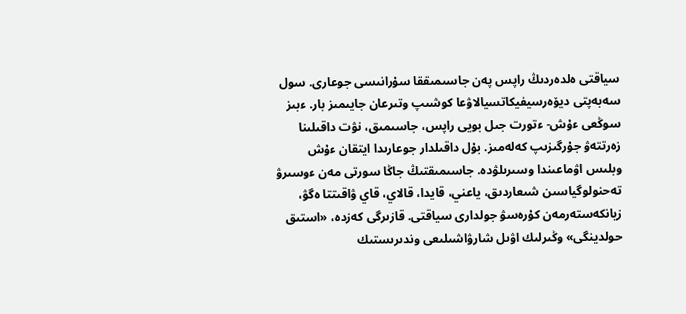سياقتى ەلدەردىڭ راپس پەن جاسىمىققا سۇرانىسى جوعارى. سول سەبەپتى ديۆەرسيفيكاتسيالاۋعا كوشىپ وتىرعان جايىمىز بار. ءبىز سوڭعى ءۇش- ءتورت جىل بويى راپس، جاسىمىق، نۋت داقىلىنا زەرتتەۋ جۇرگىزىپ كەلەمىز. بۇل داقىلدار جوعارىدا ايتقان ءۇش وبلىس اۋماعىندا وسىرىلۋدە. جاسىمىقتىڭ جاڭا سورتى مەن ءوسىرۋ تەحنولوگياسىن شىعاردىق، ياعني، قايدا، قالاي، قاي ۋاقىتتا ەگۋ، زيانكەستەرمەن كۇرەسۋ جولدارى سياقتى. قازىرگى كەزدە، «استىق حولدينگى» وڭىرلىك اۋىل شارۋاشىلىعى وندىرىستىك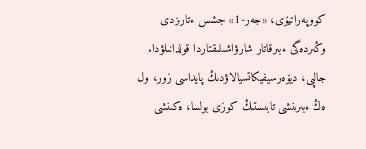كووپەراتيۆى، «جەر-1» جشس ءتارىزدى وڭىردەگى ءبىرقاتار شارۋاشىلىقتاردا قولدانىلۋدا. جالپى، ديۆەرسيفيكاتسيالاۋدىڭ پايداسى زور، ول ەڭ ءبىرىنشى تابىستىڭ كوزى بولسا، ەكىنشى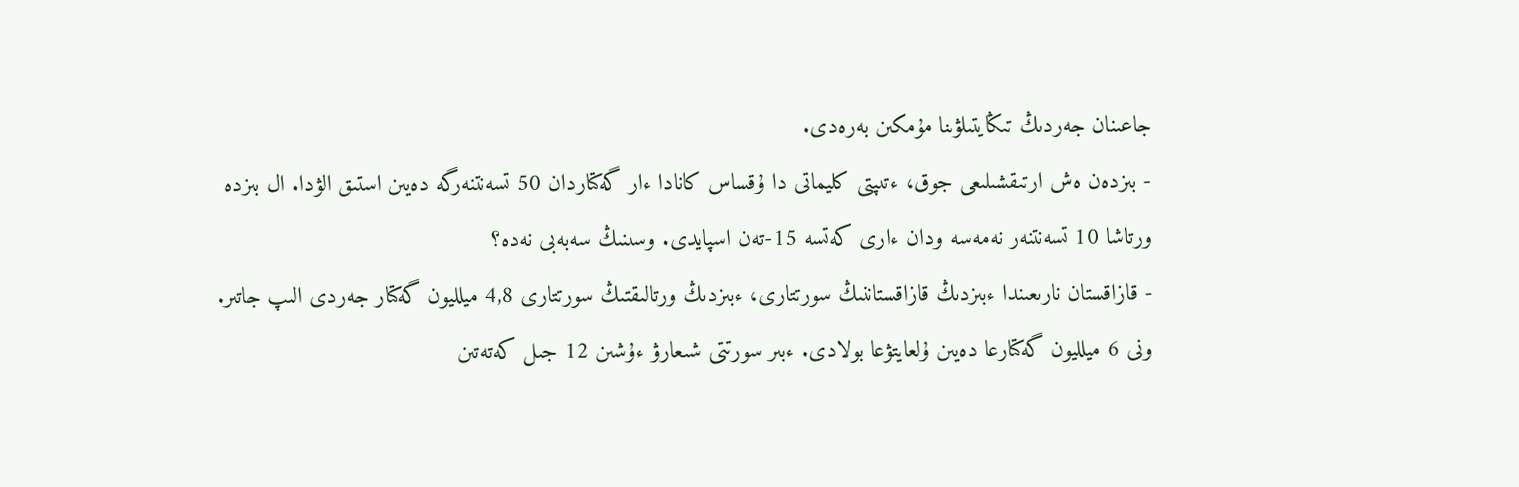جاعىنان جەردىڭ تىڭايتىلۋىنا مۇمكىن بەرەدى.
- بىزدەن ەش ارتىقشىلىعى جوق، ءتىپتى كليماتى دا ۇقساس كانادا ءار گەكتاردان 50 تسەنتنەرگە دەيىن استىق الۋدا. ال بىزدە ورتاشا 10 تسەنتنەر نەمەسە ودان ءارى كەتسە 15-تەن اسپايدى. وسىنىڭ سەبەبى نەدە؟
- قازاقستان نارىعىندا ءبىزدىڭ قازاقستاننىڭ سورتتارى، ءبىزدىڭ ورتالىقتىڭ سورتتارى 4,8 ميلليون گەكتار جەردى الىپ جاتىر. ونى 6 ميلليون گەكتارعا دەيىن ۇلعايتۋعا بولادى. ءبىر سورتتى شىعارۋ ءۇشىن 12 جىل كەتەتىن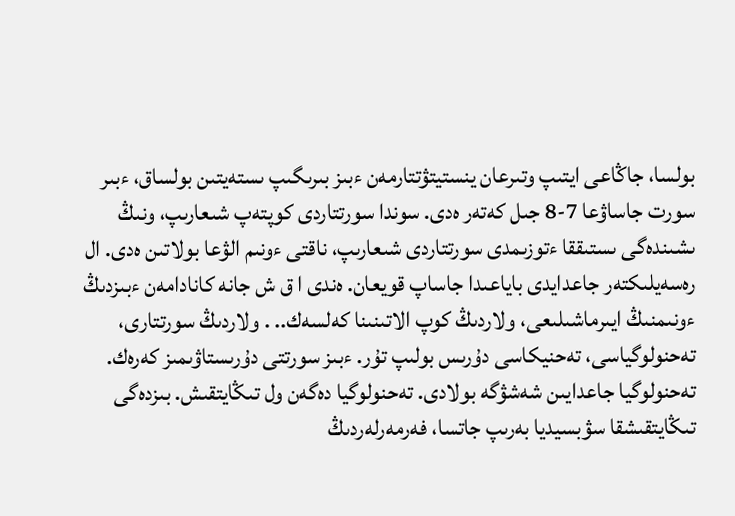بولسا، جاڭاعى ايتىپ وتىرعان ينستيتۋتتارمەن ءبىز بىرىگىپ ىستەيتىن بولساق، ءبىر سورت جاساۋعا 7-8 جىل كەتەر ەدى. سوندا سورتتاردى كوپتەپ شىعارىپ، ونىڭ ىشىندەگى ىستىققا ءتوزىمدى سورتتاردى شىعارىپ، ناقتى ءونىم الۋعا بولاتىن ەدى. ال رەسەيلىكتەر جاعدايدى باياعىدا جاساپ قويعان. ەندى ا ق ش جانە كانادامەن ءبىزدىڭ ءونىمنىڭ ايىرماشىلىعى، ولاردىڭ كوپ الاتىنىنا كەلسەك.. . ولاردىڭ سورتتارى، تەحنولوگياسى، تەحنيكاسى دۇرىس بولىپ تۇر. ءبىز سورتتى دۇرىستاۋىمىز كەرەك. تەحنولوگيا جاعدايىن شەشۋگە بولادى. تەحنولوگيا دەگەن ول تىڭايتقىش. بىزدەگى تىڭايتقىشقا سۋبسيديا بەرىپ جاتسا، فەرمەرلەردىڭ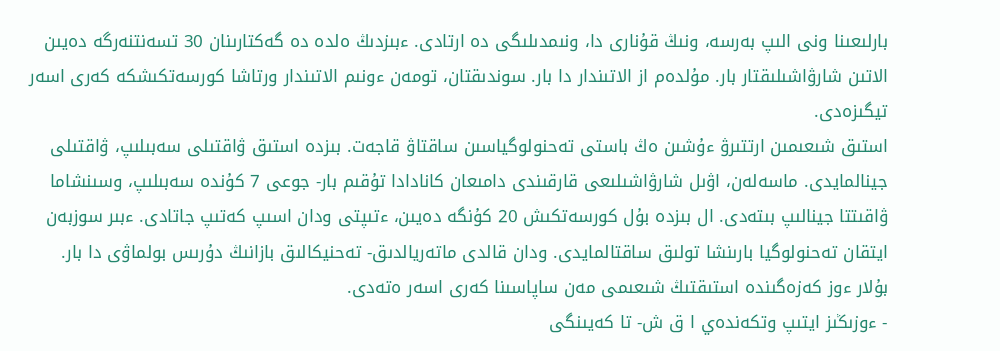بارلىعىنا ونى الىپ بەرسە، ونىڭ قۇنارى دا، ونىمدىلىگى دە ارتادى. ءبىزدىڭ ەلدە دە گەكتارىنان 30 تسەنتنەرگە دەيىن الاتىن شارۋاشىلىقتار بار. مۇلدەم از الاتىندار دا بار. سوندىقتان، تومەن ءونىم الاتىندار ورتاشا كورسەتكىشكە كەرى اسەر تيگىزەدى.
استىق شىعىمىن ارتتىرۋ ءۇشىن ەڭ باستى تەحنولوگياسىن ساقتاۋ قاجەت. بىزدە استىق ۋاقتىلى سەبىلىپ، ۋاقتىلى جينالمايدى. ماسەلەن، اۋىل شارۋاشىلىعى قارقىندى دامىعان كانادادا تۇقىم بار- جوعى 7 كۇندە سەبىلىپ، وسىنشاما ۋاقىتتا جينالىپ بىتەدى. ال بىزدە بۇل كورسەتكىش 20 كۇنگە دەيىن، ءتىپتى ودان اسىپ كەتىپ جاتادى. ءبىر سوزبەن ايتقان تەحنولوگيا بارىنشا تولىق ساقتالمايدى. ودان قالدى ماتەريالدىق- تەحنيكالىق بازانىڭ دۇرىس بولماۋى دا بار. بۇلار ءوز كەزەگىندە استىقتىڭ شىعىمى مەن ساپاسىنا كەرى اسەر ەتەدى.
- ءوزىڭىز ايتىپ وتكەندەي ا ق ش- تا كەيىنگى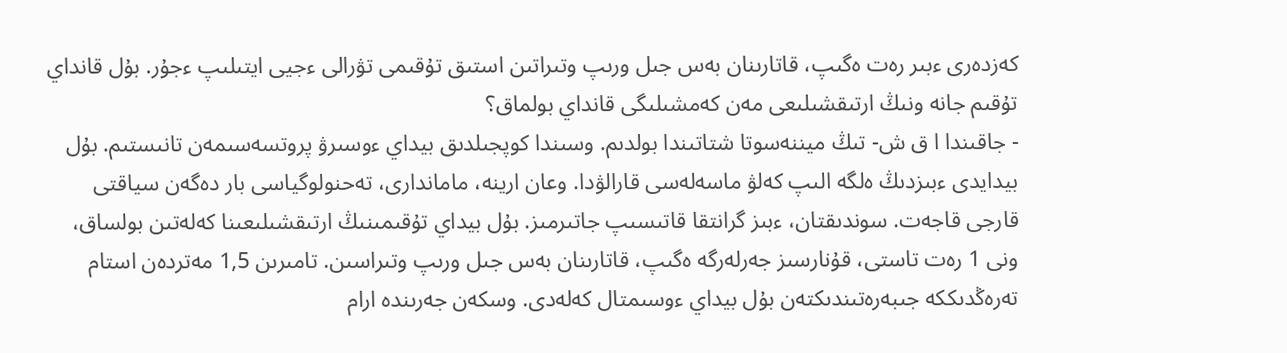كەزدەرى ءبىر رەت ەگىپ، قاتارىنان بەس جىل ورىپ وتىراتىن استىق تۇقىمى تۋرالى ءجيى ايتىلىپ ءجۇر. بۇل قانداي تۇقىم جانە ونىڭ ارتىقشىلىعى مەن كەمشىلىگى قانداي بولماق؟
- جاقىندا ا ق ش- تىڭ ميننەسوتا شتاتىندا بولدىم. وسىندا كوپجىلدىق بيداي ءوسىرۋ پروتسەسىمەن تانىستىم. بۇل بيدايدى ءبىزدىڭ ەلگە الىپ كەلۋ ماسەلەسى قارالۋدا. وعان ارينە، ماماندارى، تەحنولوگياسى بار دەگەن سياقتى قارجى قاجەت. سوندىقتان، ءبىز گرانتقا قاتىسىپ جاتىرمىز. بۇل بيداي تۇقىمىنىڭ ارتىقشىلىعىنا كەلەتىن بولساق، ونى 1 رەت تاستى، قۇنارسىز جەرلەرگە ەگىپ، قاتارىنان بەس جىل ورىپ وتىراسىن. تامىرىن 1,5 مەتردەن استام تەرەڭدىككە جىبەرەتىندىكتەن بۇل بيداي ءوسىمتال كەلەدى. وسكەن جەرىندە ارام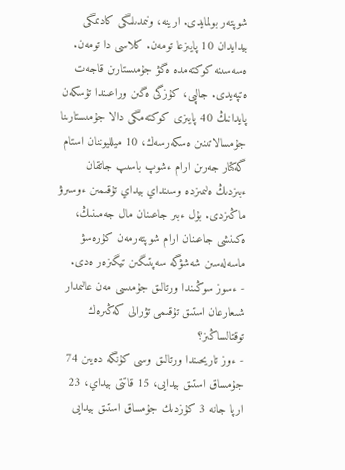شوپتەر بولمايدى. ارينە، ونىمدىلىگى كادىمگى بيدايدان 10 پايىزعا تومەن. كلاسى دا تومەن. ەسەسىنە كوكتەمدە ەگۋ جۇمىستارىن قاجەت ەتپەيدى. جالپى، كۇزگى ەگىن وراعىندا تۇسكەن پايدانىڭ 40 پايىزى كوكتەمگى دالا جۇمىستارىنا جۇمسالاتىنىن ەسكەرسەك، 10 ميلليوننان استام گەكتار جەرىن ارام ءشوپ باسىپ جاتقان ءبىزدىڭ ەلىمىزدە وسىنداي بيداي تۇقىمىن ءوسىرۋ ماڭىزدى. بۇل ءبىر جاعىنان مال جەمىنىڭ، ەكىنشى جاعىنان ارام شوپتەرمەن كۇرەسۋ ماسەلەسىن شەشۋگە سەپتىگىن تيگىزەر ەدى.
- ءسوز سوڭىندا ورتالىق جۇمىسى مەن عالىمدار شىعارعان استىق تۇقىمى تۋرالى كەڭىرەك توقتالساڭىز؟
- ءوز تاريحىندا ورتالىق وسى كۇنگە دەيىن 74 جۇمساق استىق بيدايى، 15 قاتتى بيداي، 23 ارپا جانە 3 كۇزدىك جۇمساق استىق بيدايى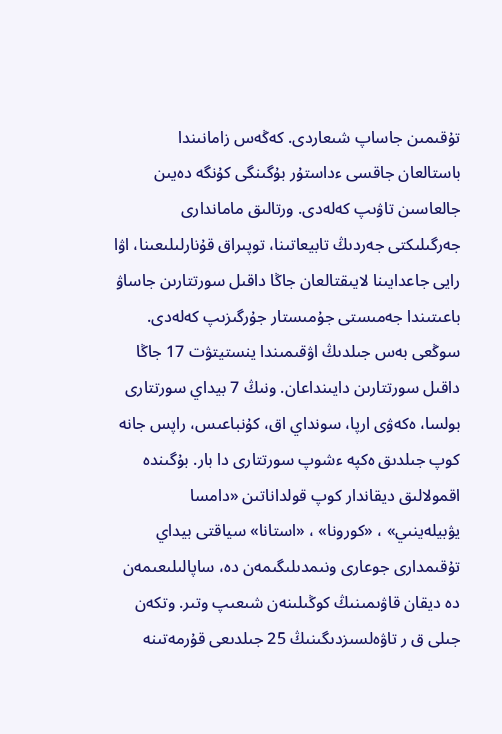تۇقىمىن جاساپ شىعاردى. كەڭەس زامانىندا باستالعان جاقسى ءداستۇر بۇگىنگى كۇنگە دەيىن جالعاسىن تاۋىپ كەلەدى. ورتالىق ماماندارى جەرگىلىكتى جەردىڭ تابيعاتىنا، توپىراق قۇنارلىلىعىنا، اۋا رايى جاعدايىنا لايىقتالعان جاڭا داقىل سورتتارىن جاساۋ باعىتىندا جەمىستى جۇمىستار جۇرگىزىپ كەلەدى. سوڭعى بەس جىلدىڭ اۋقىمىندا ينستيتۋت 17 جاڭا داقىل سورتتارىن دايىنداعان. ونىڭ 7 بيداي سورتتارى بولسا، ەكەۋى ارپا، سونداي اق، كۇنباعىس، راپس جانە كوپ جىلدىق ەكپە ءشوپ سورتتارى دا بار. بۇگىندە اقمولالىق ديقاندار كوپ قولداناتىن «دامسا يۋبيلەينىي» ، «كورونا» ، «استانا» سياقتى بيداي تۇقىمدارى جوعارى ونىمدىلىگىمەن دە، ساپالىلىعىمەن دە ديقان قاۋىمىنىڭ كوڭىلىنەن شىعىپ وتىر. وتكەن جىلى ق ر تاۋەلسىزدىگىنىڭ 25 جىلدىعى قۇرمەتىنە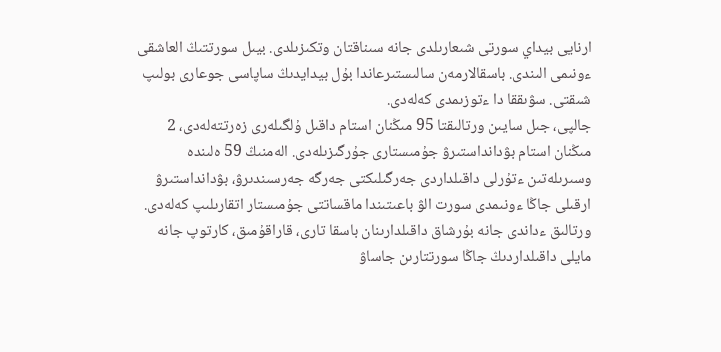ارنايى بيداي سورتى شىعارىلدى جانە سىناقتان وتكىزىلدى. بيىل سورتتىڭ العاشقى ءونىمى الىندى. باسقالارمەن سالىستىرعاندا بۇل بيدايدىڭ ساپاسى جوعارى بولىپ شىقتى. سۋىققا دا ءتوزىمدى كەلەدى.
جالپى، جىل سايىن ورتالىقتا 95 مىڭنان استام داقىل ۇلگىلەرى زەرتتەلەدى، 2 مىڭنان استام بۋدانداستىرۋ جۇمىستارى جۇرگىزىلەدى. الەمنىڭ 59 ەلىندە وسىرىلەتىن ءتۇرلى داقىلداردى جەرگىلىكتى جەرگە جەرسىندىرۋ، بۋدانداستىرۋ ارقىلى جاڭا ءونىمدى سورت الۋ باعىتىندا ماقساتتى جۇمىستار اتقارىلىپ كەلەدى. ورتالىق ءداندى جانە بۇرشاق داقىلدارىنان باسقا تارى، قاراقۇمىق، كارتوپ جانە مايلى داقىلداردىڭ جاڭا سورتتارىن جاساۋ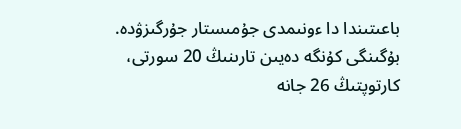باعىتىندا دا ءونىمدى جۇمىستار جۇرگىزۋدە. بۇگىنگى كۇنگە دەيىن تارىنىڭ 20 سورتى، كارتوپتىڭ 26 جانە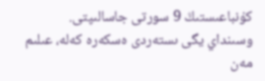كۇنباعىستىڭ 9 سورتى جاسالىپتى.
وسىنداي يگى ىستەردى ەسكەرە كەلە، عىلىم مەن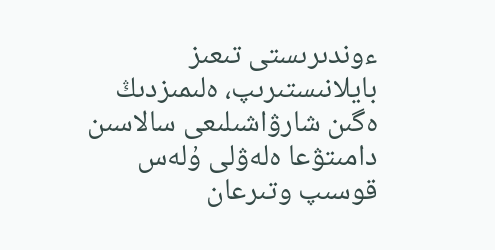ءوندىرىستى تىعىز بايلانىستىرىپ، ەلىمىزدىڭ ەگىن شارۋاشىلىعى سالاسىن دامىتۋعا ەلەۋلى ۇلەس قوسىپ وتىرعان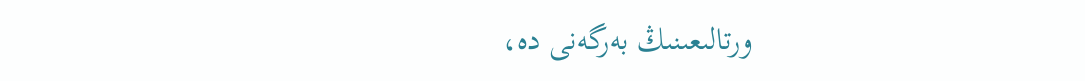ورتالىعىنىڭ بەرگەنى دە،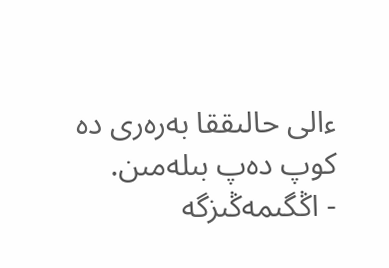ءالى حالىققا بەرەرى دە كوپ دەپ بىلەمىن.
- اڭگىمەڭىزگە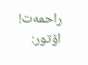راحمەت!
اۆتور: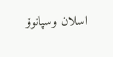اسلان وسپانوۆ